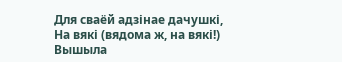Для сваёй адзінае дачушкі,
На вякі (вядома ж, на вякі!)
Вышыла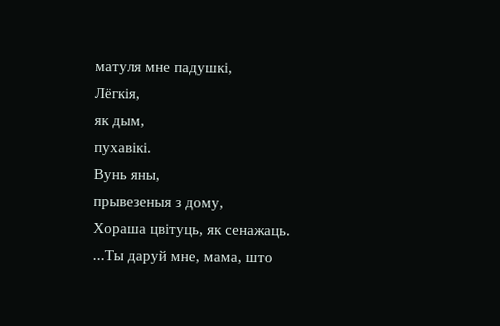матуля мне падушкі,
Лёгкія,
як дым,
пухавікі.
Вунь яны,
прывезеныя з дому,
Хораша цвітуць, як сенажаць.
...Ты даруй мне, мама, што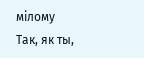мілому
Так, як ты,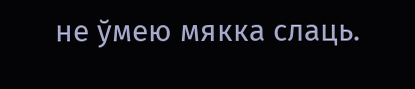не ўмею мякка слаць.